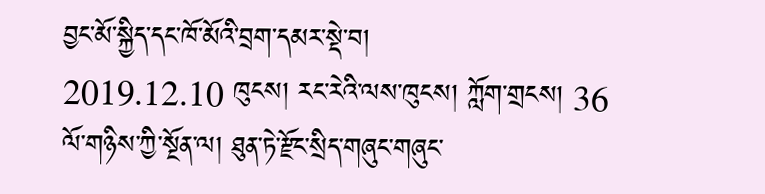བྱང་མོ་སྐྱིད་དང་ཁོ་མོའི་བྲག་དམར་སྡེ་བ།
2019.12.10 ཁུངས། རང་རེའི་ལས་ཁུངས། ཀློག་གྲངས། 36
ལོ་གཉིས་ཀྱི་སྔོན་ལ། ཐུན་ཏེ་རྫོང་སྲིད་གཞུང་གཞུང་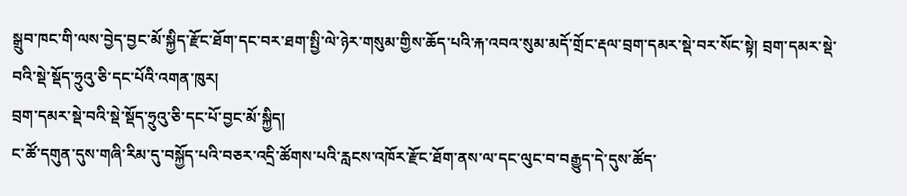སྒྲུབ་ཁང་གི་ལས་བྱེད་བྱང་མོ་སྐྱིད་རྫོང་ཐོག་དང་བར་ཐག་སྤྱི་ལེ་ཉེར་གསུམ་གྱིས་ཆོད་པའི་རྐ་འབའ་སུམ་མདོ་གྲོང་རྡལ་བྲག་དམར་སྡེ་བར་སོང་སྟེ། བྲག་དམར་སྡེ་བའི་སྡེ་སྡོད་ཧྲུའུ་ཅི་དང་པོའི་འགན་ཁུར།
བྲག་དམར་སྡེ་བའི་སྡེ་སྡོད་ཧྲུའུ་ཅི་དང་པོ་བྱང་མོ་སྐྱིད།
ང་ཚོ་དགུན་དུས་གཞི་རིམ་དུ་བསྐྱོད་པའི་བཅར་འདྲི་ཚོགས་པའི་རླངས་འཁོར་རྫོང་ཐོག་ནས་ལ་དང་ལུང་བ་བརྒྱུད་དེ་དུས་ཚོད་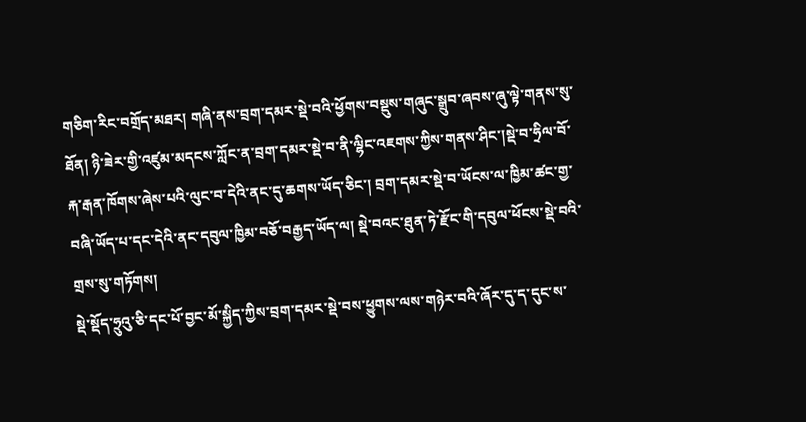གཅིག་རིང་བགྲོད་མཐར། གཞི་ནས་བྲག་དམར་སྡེ་བའི་ཕྱོགས་བསྡུས་གཞུང་སྒྲུབ་ཞབས་ཞུ་ལྟེ་གནས་སུ་ཐོན། ཉི་ཟེར་གྱི་འཛུམ་མདངས་ཀློང་ན་བྲག་དམར་སྡེ་བ་ནི་ལྷིང་འཇགས་ཀྱིས་གནས་ཤིང་།སྡེ་བ་ཧྲིལ་བོ་རྐ་རྒན་ཁོགས་ཞེས་པའི་ལུང་བ་དེའི་ནང་དུ་ཆགས་ཡོད་ཅིང་། བྲག་དམར་སྡེ་བ་ཡོངས་ལ་ཁྱིམ་ཚང་གྱ་བཞི་ཡོད་པ་དང་དེའི་ནང་དབུལ་ཁྱིམ་བཅོ་བརྒྱད་ཡོད་ལ། སྡེ་བའང་ཐུན་ཏེ་རྫོང་གི་དབུལ་ཕོངས་སྡེ་བའི་གྲས་སུ་གཏོགས།
སྡེ་སྡོད་ཧྲུའུ་ཅི་དང་པོ་བྱང་མོ་སྐྱིད་ཀྱིས་བྲག་དམར་སྡེ་བས་ཕྱུགས་ལས་གཉེར་བའི་ཞོར་དུ་ད་དུང་ས་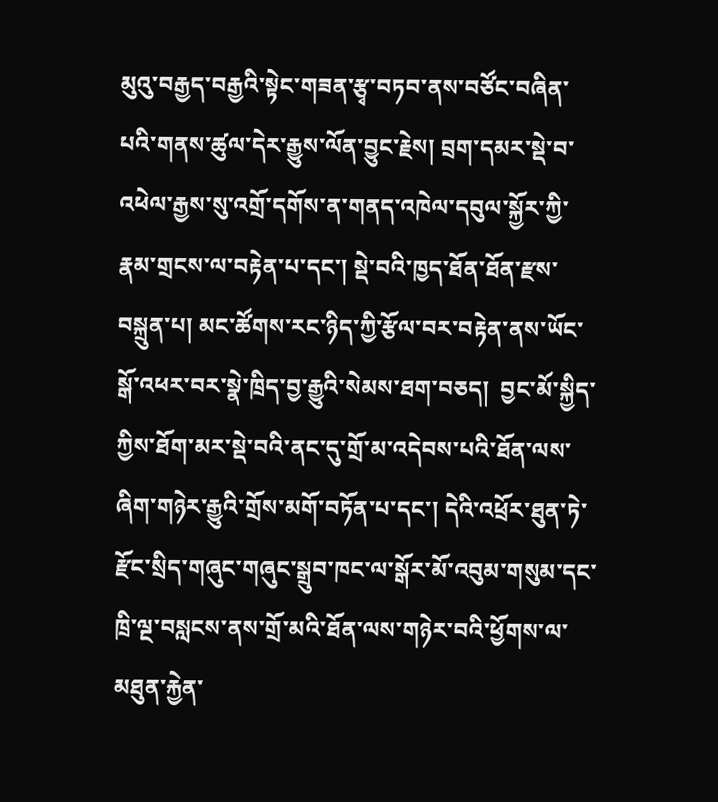མུའུ་བརྒྱད་བརྒྱའི་སྟེང་གཟན་རྩྭ་བཏབ་ནས་བཙོང་བཞིན་པའི་གནས་ཚུལ་དེར་རྒྱུས་ལོན་བྱུང་རྗེས། བྲག་དམར་སྡེ་བ་འཕེལ་རྒྱས་སུ་འགྲོ་དགོས་ན་གནད་འཁེལ་དབུལ་སྐྱོར་ཀྱི་རྣམ་གྲངས་ལ་བརྟེན་པ་དང་། སྡེ་བའི་ཁྱད་ཐོན་ཐོན་རྫས་བསྐྲུན་པ། མང་ཚོགས་རང་ཉིད་ཀྱི་རྩོལ་བར་བརྟེན་ནས་ཡོང་སྒོ་འཕར་བར་སྣེ་ཁྲིད་བྱ་རྒྱུའི་སེམས་ཐག་བཅད།  བྱང་མོ་སྐྱིད་ཀྱིས་ཐོག་མར་སྡེ་བའི་ནང་དུ་གྲོ་མ་འདེབས་པའི་ཐོན་ལས་ཞིག་གཉེར་རྒྱུའི་གྲོས་མགོ་བཏོན་པ་དང་། དེའི་འཕྲོར་ཐུན་ཏེ་རྫོང་སྲིད་གཞུང་གཞུང་སྒྲུབ་ཁང་ལ་སྒོར་མོ་འབུམ་གསུམ་དང་ཁྲི་ལྔ་བསླངས་ནས་གྲོ་མའི་ཐོན་ལས་གཉེར་བའི་ཕྱོགས་ལ་མཐུན་རྐྱེན་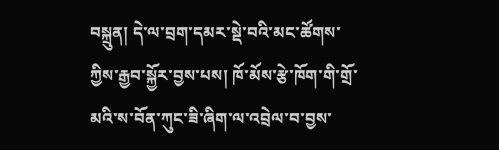བསྐྲུན། དེ་ལ་བྲག་དམར་སྡེ་བའི་མང་ཚོགས་ཀྱིས་རྒྱབ་སྐྱོར་བྱས་པས། ཁོ་མོས་རྩེ་ཁོག་གི་གྲོ་མའི་ས་བོན་ཀུང་ཟི་ཞིག་ལ་འབྲེལ་བ་བྱས་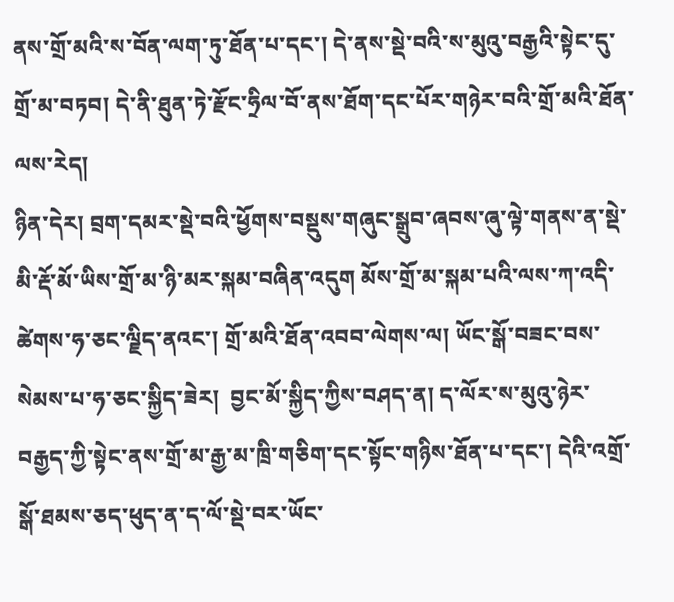ནས་གྲོ་མའི་ས་བོན་ལག་ཏུ་ཐོན་པ་དང་། དེ་ནས་སྡེ་བའི་ས་མུའུ་བརྒྱའི་སྟེང་དུ་གྲོ་མ་བཏབ། དེ་ནི་ཐུན་ཏེ་རྫོང་ཧྲིལ་བོ་ནས་ཐོག་དང་པོར་གཉེར་བའི་གྲོ་མའི་ཐོན་ལས་རེད།
ཉིན་དེར། བྲག་དམར་སྡེ་བའི་ཕྱོགས་བསྡུས་གཞུང་སྒྲུབ་ཞབས་ཞུ་ལྟེ་གནས་ན་སྡེ་མི་རྡོ་མོ་ཡིས་གྲོ་མ་ཉི་མར་སྐམ་བཞིན་འདུག མོས་གྲོ་མ་སྐམ་པའི་ལས་ཀ་འདི་ཚེགས་ཧ་ཅང་ལྗིད་ནའང་། གྲོ་མའི་ཐོན་འབབ་ལེགས་ལ། ཡོང་སྒོ་བཟང་བས་སེམས་པ་ཧ་ཅང་སྐྱིད་ཟེར།  བྱང་མོ་སྐྱིད་ཀྱིས་བཤད་ན། ད་ལོར་ས་མུའུ་ཉེར་བརྒྱད་ཀྱི་སྟེང་ནས་གྲོ་མ་རྒྱ་མ་ཁྲི་གཅིག་དང་སྟོང་གཉིས་ཐོན་པ་དང་། དེའི་འགྲོ་སྒོ་ཐམས་ཅད་ཕུད་ན་ད་ལོ་སྡེ་བར་ཡོང་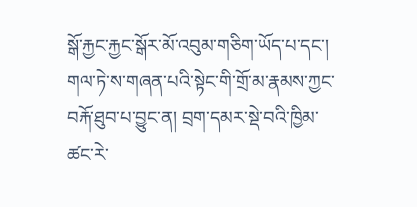སྒོ་རྐྱང་རྐྱང་སྒོར་མོ་འབུམ་གཅིག་ཡོད་པ་དང་། གལ་ཏེ་ས་གཞན་པའི་སྟེང་གི་གྲོ་མ་རྣམས་ཀྱང་བརྐོ་ཐུབ་པ་བྱུང་ན། བྲག་དམར་སྡེ་བའི་ཁྱིམ་ཚང་རེ་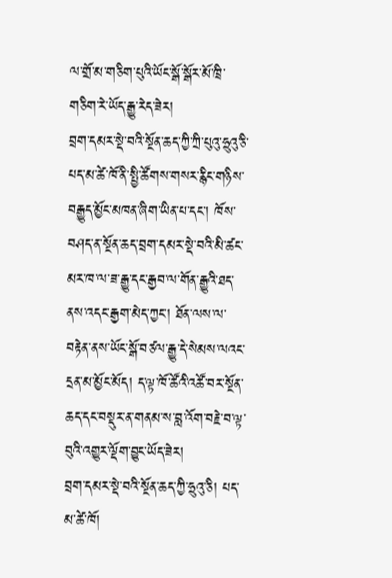ལ་གྲོ་མ་གཅིག་པུའི་ཡོང་སྒོ་སྒོར་མོ་ཁྲི་གཅིག་རེ་ཡོད་རྒྱུ་རེད་ཟེར།
བྲག་དམར་སྡེ་བའི་སྔོན་ཆད་ཀྱི་ཀྲི་པུའུ་ཧྲུའུ་ཅི་པད་མ་ཚེ་ཁོ་ནི་སྤྱི་ཚོགས་གསར་རྙིང་གཉིས་བརྒྱུད་མྱོང་མཁན་ཞིག་ཡིན་པ་དང་། ཁོས་བཤད་ན་སྔོན་ཆད་བྲག་དམར་སྡེ་བའི་མི་ཚང་མར་ཁ་ལ་ཟ་རྒྱུ་དང་རྒྱབ་ལ་གོན་རྒྱུའི་ཐད་ནས་འདང་རྒྱག་མེད་ཀྱང་། ཐོན་ལས་ལ་བརྟེན་ནས་ཡོང་སྒོ་བཙལ་རྒྱུ་དེ་སེམས་ལའང་དྲན་མ་མྱོང་མོད། ད་ལྟ་ཁོ་ཚོའི་འཚོ་བར་སྔོན་ཆད་དང་བསྡུར་ན་གནམ་ས་བླ་འོག་བརྗེ་བ་ལྟ་བུའི་འགྱུར་ལྡོག་བྱུང་ཡོད་ཟེར།
བྲག་དམར་སྡེ་བའི་སྔོན་ཆད་ཀྱི་ཧྲུའུ་ཅི། པད་མ་ཚེ་ཁོ།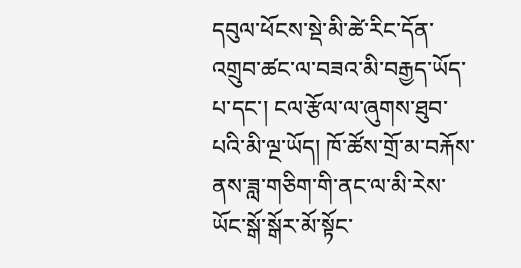དབུལ་ཕོངས་སྡེ་མི་ཚེ་རིང་དོན་འགྲུབ་ཚང་ལ་བཟའ་མི་བརྒྱད་ཡོད་པ་དང་། ངལ་རྩོལ་ལ་ཞུགས་ཐུབ་པའི་མི་ལྔ་ཡོད། ཁོ་ཚོས་གྲོ་མ་བརྐོས་ནས་ཟླ་གཅིག་གི་ནང་ལ་མི་རེས་ཡོང་སྒོ་སྒོར་མོ་སྟོང་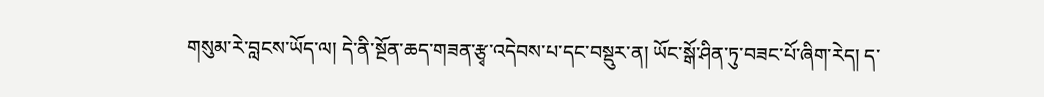གསུམ་རེ་བླངས་ཡོད་ལ། དེ་ནི་སྔོན་ཆད་གཟན་རྩྭ་འདེབས་པ་དང་བསྡུར་ན། ཡོང་སྒོ་ཤིན་ཏུ་བཟང་པོ་ཞིག་རེད། ད་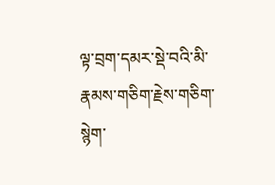ལྟ་བྲག་དམར་སྡེ་བའི་མི་རྣམས་གཅིག་རྗེས་གཅིག་སྙེག་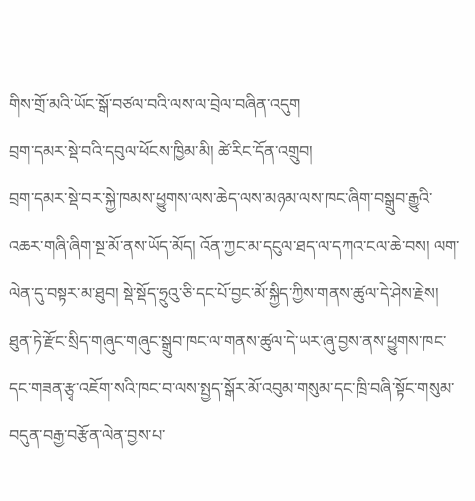གིས་གྲོ་མའི་ཡོང་སྒོ་བཙལ་བའི་ལས་ལ་བྲེལ་བཞིན་འདུག
བྲག་དམར་སྡེ་བའི་དབུལ་ཕོངས་ཁྱིམ་མི། ཚེ་རིང་དོན་འགྲུབ།
བྲག་དམར་སྡེ་བར་སྐྱེ་ཁམས་ཕྱུགས་ལས་ཆེད་ལས་མཉམ་ལས་ཁང་ཞིག་བསྒྲུབ་རྒྱུའི་འཆར་གཞི་ཞིག་སྔ་མོ་ནས་ཡོད་མོད། འོན་ཀྱང་མ་དངུལ་ཐད་ལ་དཀའ་ངལ་ཆེ་བས། ལག་ལེན་དུ་བསྟར་མ་ཐུབ། སྡེ་སྡོད་ཧྲུའུ་ཅི་དང་པོ་བྱང་མོ་སྐྱིད་ཀྱིས་གནས་ཚུལ་དེ་ཤེས་རྗེས། ཐུན་ཏེ་རྫོང་སྲིད་གཞུང་གཞུང་སྒྲུབ་ཁང་ལ་གནས་ཚུལ་དེ་ཡར་ཞུ་བྱས་ནས་ཕྱུགས་ཁང་དང་གཟན་རྩྭ་འཇོག་སའི་ཁང་བ་ལས་སྤྱད་སྒོར་མོ་འབུམ་གསུམ་དང་ཁྲི་བཞི་སྟོང་གསུམ་བདུན་བརྒྱ་བརྩོན་ལེན་བྱས་པ་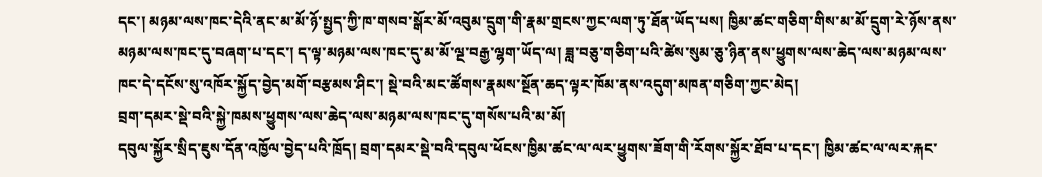དང་། མཉམ་ལས་ཁང་དེའི་ནང་མ་མོ་ཉོ་སྤྱད་ཀྱི་ཁ་གསབ་སྒོར་མོ་འབུམ་དྲུག་གི་རྣམ་གྲངས་ཀྱང་ལག་ཏུ་ཐོན་ཡོད་པས། ཁྱིམ་ཚང་གཅིག་གིས་མ་མོ་དྲུག་རེ་ཉོས་ནས་མཉམ་ལས་ཁང་དུ་བཞག་པ་དང་། ད་ལྟ་མཉམ་ལས་ཁང་དུ་མ་མོ་ལྔ་བརྒྱ་ལྷག་ཡོད་ལ། ཟླ་བཅུ་གཅིག་པའི་ཚེས་སུམ་ཅུ་ཉིན་ནས་ཕྱུགས་ལས་ཆེད་ལས་མཉམ་ལས་ཁང་དེ་དངོས་སུ་འཁོར་སྐྱོད་བྱེད་མགོ་བརྩམས་ཤིང་། སྡེ་བའི་མང་ཚོགས་རྣམས་སྔོན་ཆད་ལྟར་ཁོམ་ནས་འདུག་མཁན་གཅིག་ཀྱང་མེད།
བྲག་དམར་སྡེ་བའི་སྐྱེ་ཁམས་ཕྱུགས་ལས་ཆེད་ལས་མཉམ་ལས་ཁང་དུ་གསོས་པའི་མ་མོ།
དབུལ་སྐྱོར་སྲིད་ཇུས་དོན་འཁྱོལ་བྱེད་པའི་ཁྲོད། བྲག་དམར་སྡེ་བའི་དབུལ་ཕོངས་ཁྱིམ་ཚང་ལ་ལར་ཕྱུགས་ཟོག་གི་རོགས་སྐྱོར་ཐོབ་པ་དང་། ཁྱིམ་ཚང་ལ་ལར་རྐང་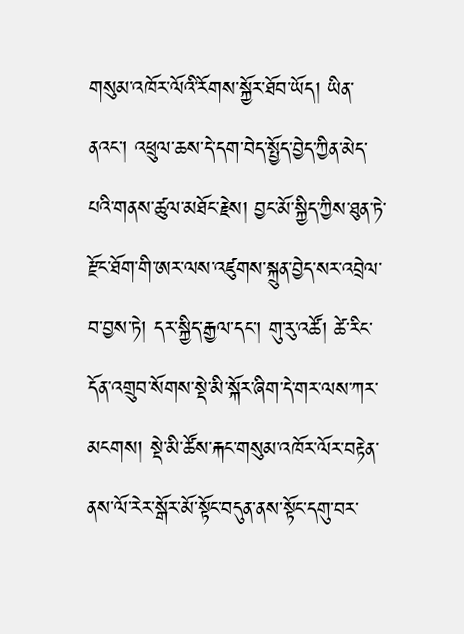གསུམ་འཁོར་ལོའི་རོགས་སྐྱོར་ཐོབ་ཡོད། ཡིན་ནའང་། འཕྲུལ་ཆས་དེ་དག་བེད་སྤྱོད་བྱེད་ཀྱིན་མེད་པའི་གནས་ཚུལ་མཐོང་རྗེས། བྱང་མོ་སྐྱིད་ཀྱིས་ཐུན་ཏེ་རྫོང་ཐོག་གི་ཨར་ལས་འཛུགས་སྐྲུན་བྱེད་སར་འབྲེལ་བ་བྱས་ཏེ། དར་སྐྱིད་རྒྱལ་དང་། གུ་རུ་འཚོ། ཚེ་རིང་དོན་འགྲུབ་སོགས་སྡེ་མི་སྐོར་ཞིག་དེ་གར་ལས་ཀར་མངགས། སྡེ་མི་ཚོས་རྐང་གསུམ་འཁོར་ལོར་བརྟེན་ནས་ལོ་རེར་སྒོར་མོ་སྟོང་བདུན་ནས་སྟོང་དགུ་བར་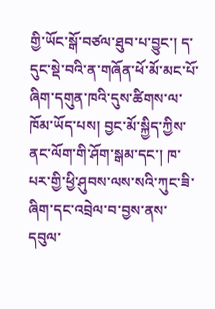གྱི་ཡོང་སྒོ་བཙལ་ཐུབ་པ་བྱུང་། ད་དུང་སྡེ་བའི་ན་གཞོན་ཕོ་མོ་མང་པོ་ཞིག་དགུན་ཁའི་དུས་ཚིགས་ལ་ཁོམ་ཡོད་པས། བྱང་མོ་སྐྱིད་ཀྱིས་ནང་ལོག་གི་ཤོག་སྒམ་དང་། ཁ་པར་གྱི་ཕྱི་ཤུབས་ལས་སའི་ཀུང་ཟི་ཞིག་དང་འབྲེལ་བ་བྱས་ནས་དབུལ་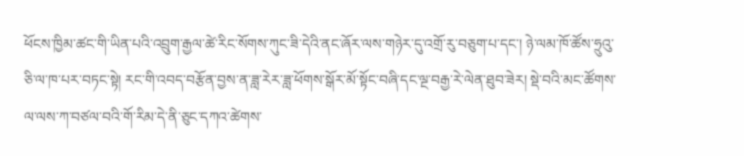ཕོངས་ཁྱིམ་ཚང་གི་ཡིན་པའི་འབྲུག་རྒྱལ་ཚེ་རིང་སོགས་ཀུང་ཟི་དེའི་ནང་ཞོར་ལས་གཉེར་དུ་འགྲོ་རུ་བཅུག་པ་དང་། ཉེ་ལམ་ཁོ་ཚོས་ཧྲུའུ་ཅི་ལ་ཁ་པར་བཏང་སྟེ། རང་གི་འབད་བརྩོན་བྱས་ན་ཟླ་རེར་ཟླ་ཕོགས་སྒོར་མོ་སྟོང་བཞི་དང་ལྔ་བརྒྱ་རེ་ལེན་ཐུབ་ཟེར། སྡེ་བའི་མང་ཚོགས་ལ་ལས་ཀ་བཙལ་བའི་གོ་རིམ་དེ་ནི་ཅུང་དཀའ་ཚེགས་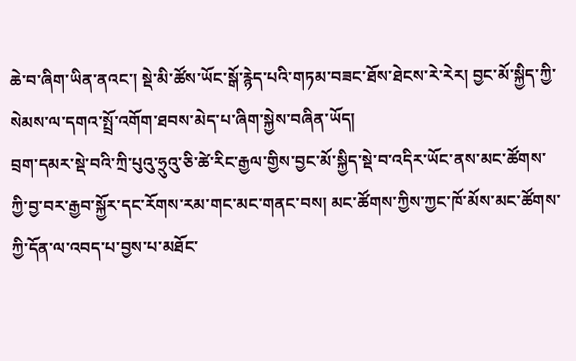ཆེ་བ་ཞིག་ཡིན་ནའང་། སྡེ་མི་ཚོས་ཡོང་སྒོ་རྙེད་པའི་གཏམ་བཟང་ཐོས་ཐེངས་རེ་རེར། བྱང་མོ་སྐྱིད་ཀྱི་སེམས་ལ་དགའ་སྤྲོ་འགོག་ཐབས་མེད་པ་ཞིག་སྐྱེས་བཞིན་ཡོད།
བྲག་དམར་སྡེ་བའི་ཀྲི་པུའུ་ཧྲུའུ་ཅི་ཚེ་རིང་རྒྱལ་གྱིས་བྱང་མོ་སྐྱིད་སྡེ་བ་འདིར་ཡོང་ནས་མང་ཚོགས་ཀྱི་བྱ་བར་རྒྱབ་སྐྱོར་དང་རོགས་རམ་གང་མང་གནང་བས། མང་ཚོགས་ཀྱིས་ཀྱང་ཁོ་མོས་མང་ཚོགས་ཀྱི་དོན་ལ་འབད་པ་བྱས་པ་མཐོང་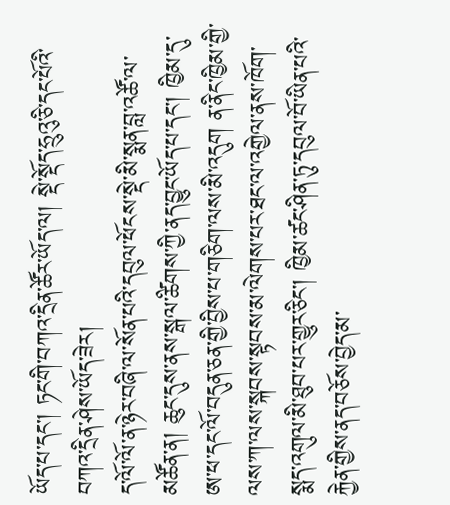ཡོད་པ་དང་། ཏང་གི་བཀའ་དྲིན་ཚོར་ཡོད་ལ། སྡེ་སྡོད་ཧྲུའུ་ཅི་དང་པོའི་བཀའ་དྲིན་ཤེས་ཡོད་ཟེར།
ད་ལོ་ལོ་ན་ཉེར་བཞི་ལ་སོན་པའི་དབུལ་ཕོངས་སྡེ་མི་སྨན་བླ་འཚོ་ལ་མཚོན་ན། ཆུང་དུས་ནས་སྒལ་ཚིགས་ཀྱི་ནད་བྱུང་ཡོད་པ་དང་། ཁྱིམ་དུ་ཨ་ཕ་དང་ལོ་བདུན་ཅན་གྱི་བྱིས་པ་གཅིག་ལས་མི་འདུག ན་ནིང་ཁྱིམ་གྱི་ལས་ཀ་ལས་སྐབས་སྟབས་མ་ལེགས་པར་ཐང་ལ་འགྱེལ་ནས་ཁོག་སྨད་འགུལ་མི་ཐུབ་པར་གྱུར་ཅིང་། ཁྱིམ་ཚང་ཤིན་ཏུ་དབུལ་བོ་ཡིན་པའི་རྐྱེན་གྱིས་ནད་བཅོས་བྱེད་མ་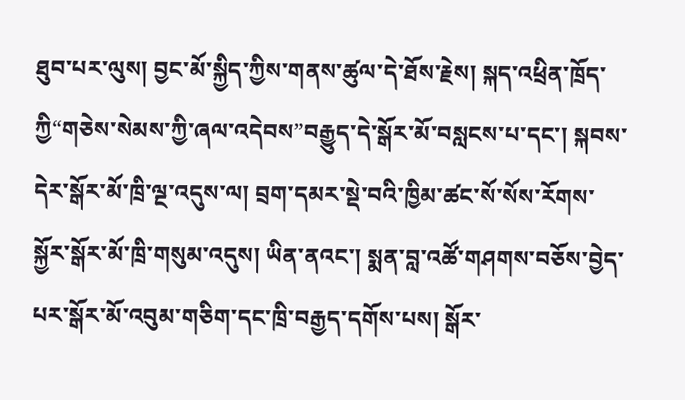ཐུབ་པར་ལུས། བྱང་མོ་སྐྱིད་ཀྱིས་གནས་ཚུལ་དེ་ཐོས་རྗེས། སྐད་འཕྲིན་ཁྲོད་ཀྱི“གཅེས་སེམས་ཀྱི་ཞལ་འདེབས”བརྒྱུད་དེ་སྒོར་མོ་བསླངས་པ་དང་། སྐབས་དེར་སྒོར་མོ་ཁྲི་ལྔ་འདུས་ལ། བྲག་དམར་སྡེ་བའི་ཁྱིམ་ཚང་སོ་སོས་རོགས་སྐྱོར་སྒོར་མོ་ཁྲི་གསུམ་འདུས། ཡིན་ནའང་། སྨན་བླ་འཚོ་གཤགས་བཅོས་བྱེད་པར་སྒོར་མོ་འབུམ་གཅིག་དང་ཁྲི་བརྒྱད་དགོས་པས། སྒོར་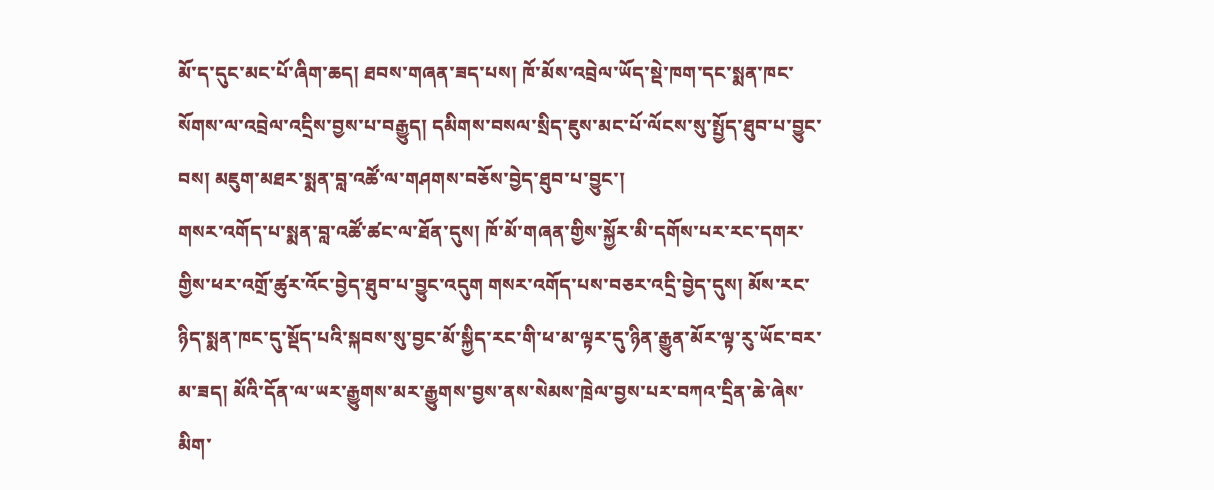མོ་ད་དུང་མང་པོ་ཞིག་ཆད། ཐབས་གཞན་ཟད་པས། ཁོ་མོས་འབྲེལ་ཡོད་སྡེ་ཁག་དང་སྨན་ཁང་སོགས་ལ་འབྲེལ་འདྲིས་བྱས་པ་བརྒྱུད། དམིགས་བསལ་སྲིད་ཇུས་མང་པོ་ལོངས་སུ་སྤྱོད་ཐུབ་པ་བྱུང་བས། མཇུག་མཐར་སྨན་བླ་འཚོ་ལ་གཤགས་བཅོས་བྱེད་ཐུབ་པ་བྱུང་།
གསར་འགོད་པ་སྨན་བླ་འཚོ་ཚང་ལ་ཐོན་དུས། ཁོ་མོ་གཞན་གྱིས་སྐྱོར་མི་དགོས་པར་རང་དགར་གྱིས་ཕར་འགྲོ་ཚུར་འོང་བྱེད་ཐུབ་པ་བྱུང་འདུག གསར་འགོད་པས་བཅར་འདྲི་བྱེད་དུས། མོས་རང་ཉིད་སྨན་ཁང་དུ་སྡོད་པའི་སྐབས་སུ་བྱང་མོ་སྐྱིད་རང་གི་ཕ་མ་ལྟར་དུ་ཉིན་རྒྱུན་མོར་ལྟ་རུ་ཡོང་བར་མ་ཟད། མོའི་དོན་ལ་ཡར་རྒྱུགས་མར་རྒྱུགས་བྱས་ནས་སེམས་ཁྲེལ་བྱས་པར་བཀའ་དྲིན་ཆེ་ཞེས་མིག་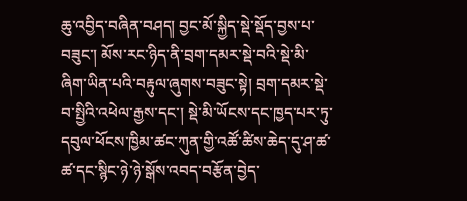ཆུ་འབྱིད་བཞིན་བཤད། བྱང་མོ་སྐྱིད་སྡེ་སྡོད་བྱས་པ་བཟུང་། མོས་རང་ཉིད་ནི་བྲག་དམར་སྡེ་བའི་སྡེ་མི་ཞིག་ཡིན་པའི་བརྟུལ་ཞུགས་བཟུང་སྟེ། བྲག་དམར་སྡེ་བ་སྤྱིའི་འཕེལ་རྒྱས་དང་། སྡེ་མི་ཡོངས་དང་ཁྱད་པར་ཏུ་དབུལ་ཕོངས་ཁྱིམ་ཚང་ཀུན་གྱི་འཚོ་ཚིས་ཆེད་དུ་ཤ་ཚ་ཚ་དང་སྙིང་ཉེ་ཉེ་སྒོས་འབད་བརྩོན་བྱེད་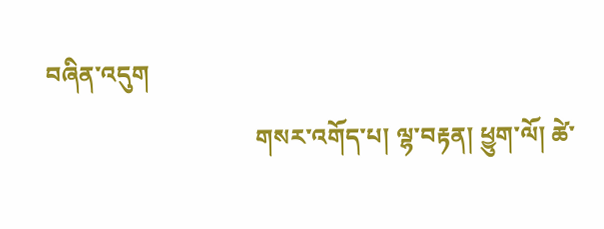བཞིན་འདུག
                                   གསར་འགོད་པ། ལྷ་བརྟན། ཕྱུག་ལོ། ཚེ་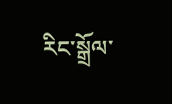རིང་སྒྲོལ་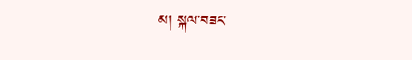མ། སྐལ་བཟང་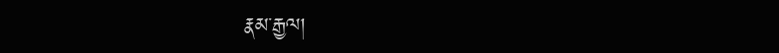རྣམ་རྒྱལ།